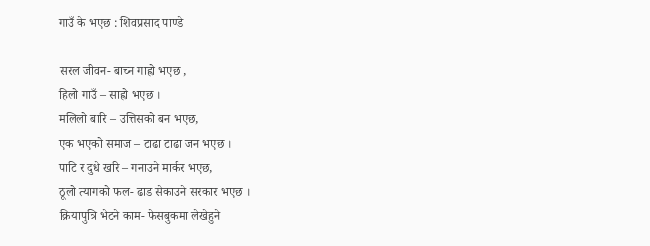गाउँ के भएछ : शिवप्रसाद पाण्डे

सरल जीवन- बाच्न गाह्रो भएछ ,
हिलो गाउँ – साह्रो भएछ ।
मलिलो बारि – उत्तिसको बन भएछ,
एक भएको समाज – टाढा टाढा जन भएछ ।
पाटि र दुधे खरि – गनाउने मार्कर भएछ,
ठूलो त्यागको फल- ढाड सेकाउने सरकार भएछ ।
क्रियापुत्रि भेटने काम- फेसबुकमा लेखेहुने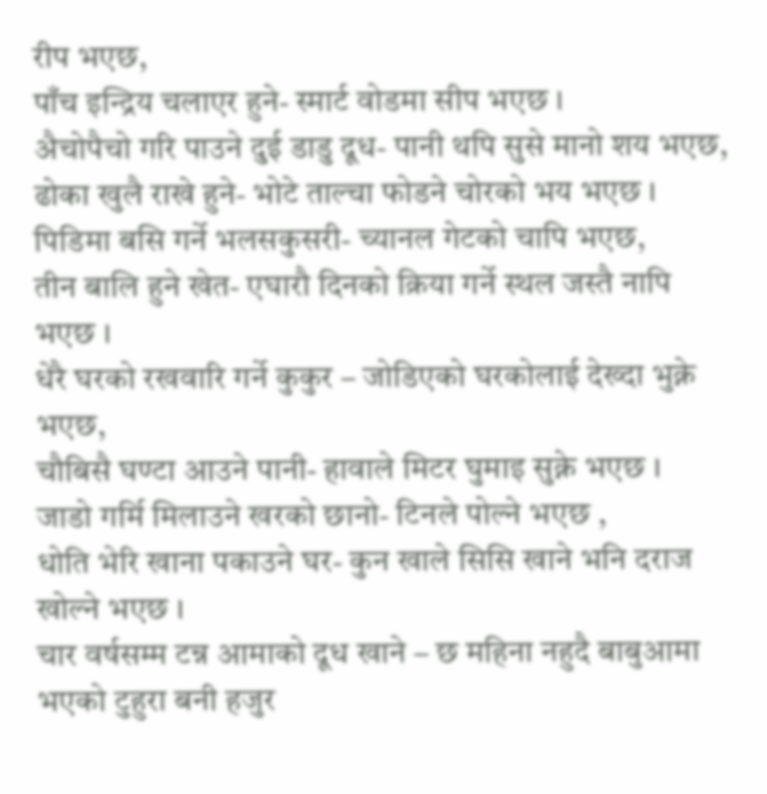रीप भएछ,
पाँच इन्द्रिय चलाएर हुने- स्मार्ट वोडमा सीप भएछ ।
अैचोपैचो गरि पाउने दुई डाडु दूध- पानी थपि सुसे मानो शय भएछ,
ढोका खुलै राखे हुने- भोटे ताल्चा फोडने चोरको भय भएछ ।
पिडिमा बसि गर्ने भलसकुसरी- च्यानल गेटको चापि भएछ,
तीन बालि हुने खेत- एघारौ दिनको क्रिया गर्ने स्थल जस्तै नापि भएछ ।
धेरै घरको रखवारि गर्ने कुकुर – जोडिएको घरकोलाई देख्दा भुक्ने भएछ,
चौबिसै घण्टा आउने पानी- हावाले मिटर घुमाइ सुक्ने भएछ ।
जाडो गर्मि मिलाउने खरको छानो- टिनले पोल्ने भएछ ,
धोति भेरि खाना पकाउने घर- कुन खाले सिसि खाने भनि दराज खोल्ने भएछ ।
चार वर्षसम्म टन्न आमाको दूध खाने – छ महिना नहुदै बाबुआमा भएको टुहुरा बनी हजुर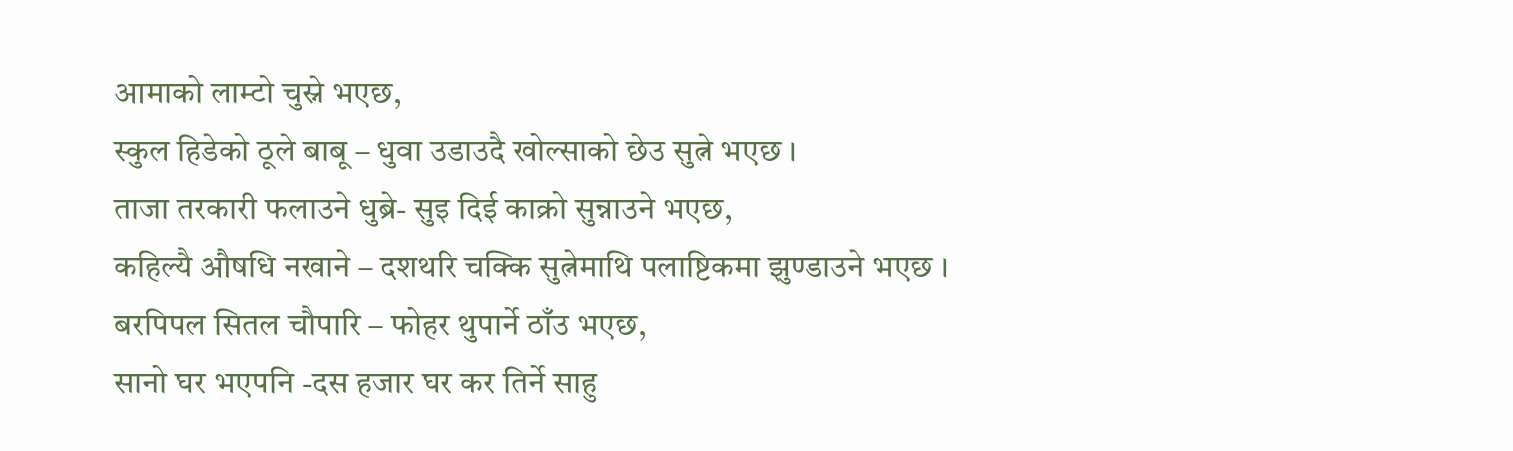आमाको लाम्टो चुस्ने भएछ,
स्कुल हिडेको ठूले बाबू – धुवा उडाउदै खोल्साको छेउ सुत्ने भएछ ।
ताजा तरकारी फलाउने धुब्रे- सुइ दिई काक्रो सुन्नाउने भएछ,
कहिल्यै औषधि नखाने – दशथरि चक्कि सुत्नेमाथि पलाष्टिकमा झुण्डाउने भएछ ।
बरपिपल सितल चौपारि – फोहर थुपार्ने ठाँउ भएछ,
सानो घर भएपनि -दस हजार घर कर तिर्ने साहु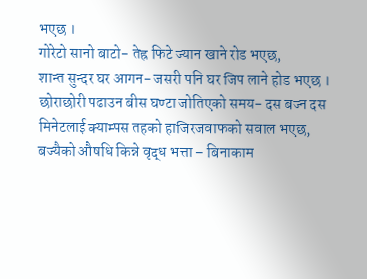भएछ ।
गोरेटो सानो बाटो- तेह्र फिटे ज्यान खाने रोड भएछ,
शान्त सुन्दर घर आगन- जसरी पनि घर जिप लाने होड भएछ ।
छोराछोरी पढाउन बीस घण्टा जोतिएको समय- दस बज्न दस मिनेटलाई क्याम्पस तहको हाजिरजवाफको सवाल भएछ,
बज्यैको औषधि किन्ने वृद्ध भत्ता – बिनाकाम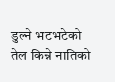डुल्ने भटभटेको तेल किन्ने नातिको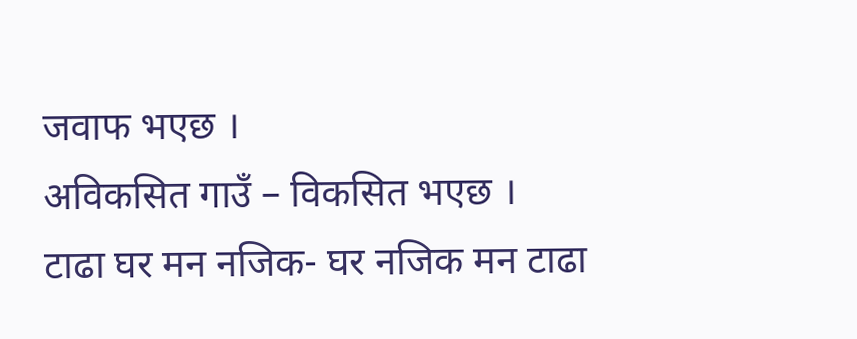जवाफ भएछ ।
अविकसित गाउँ – विकसित भएछ ।
टाढा घर मन नजिक- घर नजिक मन टाढा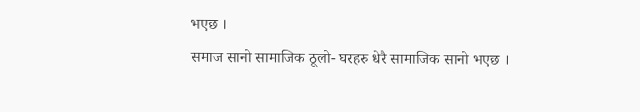भएछ ।
समाज सानो सामाजिक ठूलो- घरहरु धेरै सामाजिक सानो भएछ ।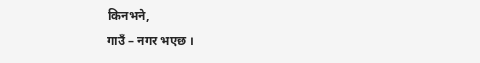किनभने,
गाउँ – नगर भएछ ।